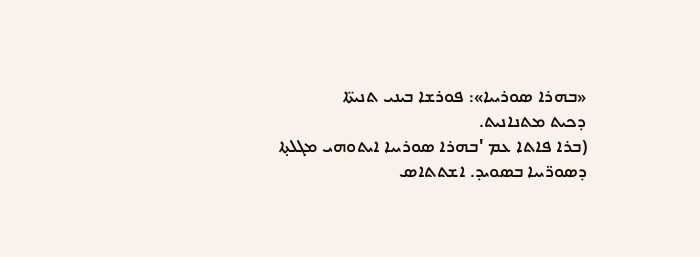«ܒܗܪܐ ܣܘܪܝܝܐ»: ܦܘܪܫܐ ܒܝܢܝ ܬܢܝܬ̈ܐ
ܕܟܝܬ ܡܬܢܐܢܝܬ.
(ܒܪܐ ܦܐܬܐ ܥܡ 'ܒܗܪܐ ܣܘܪܝܝܐ ܐܝܬܘܗܝ ܡܓܠܬ̣ܐ ܕܣܘܪ̈ܝܝܐ ܒܣܘܝܕ. ܐܫܬܬܐܣ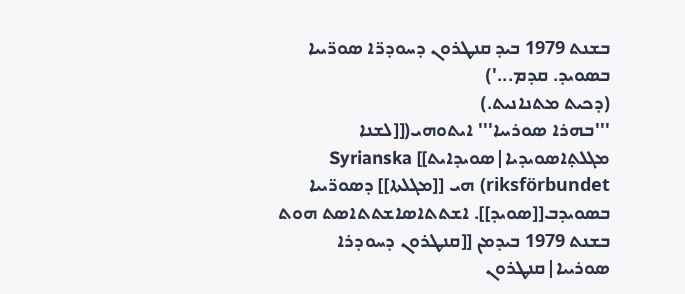ܒܫܢܬ 1979 ܒܝܕ ܩܢܛܪܘܢ ܕܚܘܕܪ̈ܐ ܣܘܪ̈ܝܝܐ ܒܣܘܝܕ. ܩܕܡ...')
(ܕܟܝܬ ܡܬܢܐܢܝܬ.)
'''ܒܗܪܐ ܣܘܪܝܝܐ''' ܐܝܬܘܗܝ([[ܠܫܢܐ ܡܓܠܬ̣ܐܣܘܝܕܝܐ|ܣܘܝܕܐܝܬ]] Syrianska riksförbundet) ܗܝ [[ܡܓܠܬܐ]] ܕܣܘܪ̈ܝܝܐ ܒܣܘܝܕܒ[[ܣܘܝܕ]]. ܐܫܬܬܐܣܐܫܬܬܐܣܬ ܗܘܬ ܒܫܢܬ 1979 ܒܝܕܡܢ [[ܩܢܛܪܘܢ ܕܚܘܕܪܐ ܣܘܪܝܝܐ|ܩܢܛܪܘܢ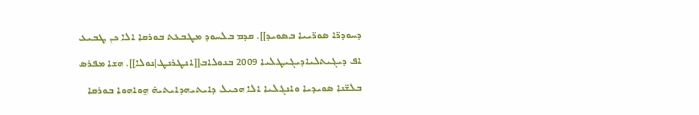ܕܚܘܕܪ̈ܐ ܣܘܪ̈ܝܝܐ ܒܣܘܝܕ]]. ܩܕܡ ܒܠܚܘܕ ܡܛܒܥܬ ܒܘܪܩܐ ܐܠܐ ܟܢ ܛܒܝܥ ܐܦ ܕܝܓܝܬܠܝܐܕܝܓܝܛܠܝܐ 2009 ܒܢܘܠܐܒ[[ܐܢܛܪܢܛ|ܢܘܠܐ]]. ܗܫܐ ܡܦܪܣ ܒܠܫ̈ܢܐ ܣܘܝܕܝܐ ܘܐܢܓܠܝܐ ܐܠܐ ܗܟܝܠ ܕܐܝܬܝܗܕܐܝܬܝܗ̇ ܗ̱ܘܐܗܘܐ ܒܘܪܩܐ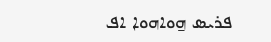ܦܪܝܣ ܗ̱ܘܐܗܘܐ ܐܦ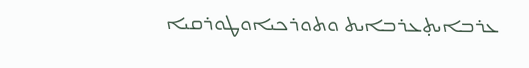ܥܪܒܐܝܬ̣ܥܪܒܐܝܬ ܘܬܘܪܟܝܐܘܛܘܪܩܝܐ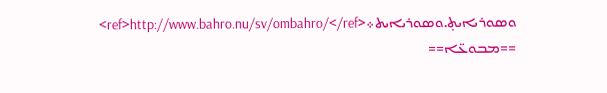ܘܣܘܪܝܐܝܬ̣.ܘܣܘܪܝܐܝܬ܀<ref>http://www.bahro.nu/sv/ombahro/</ref>
==ܡܒܘܥ̈ܐ==